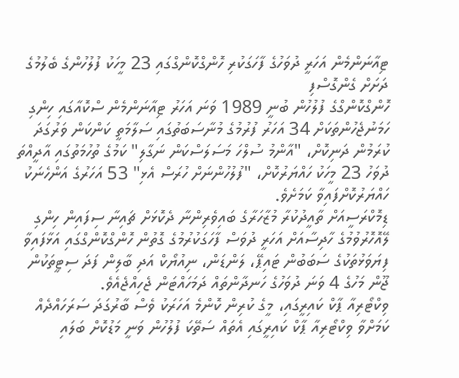ޓިއާނަންމެން އަހަރީ ދުވަހުގެ ފާހަގަކުރި ހޮންގްކޮންގްގައި 23 މީހަކު ފުލުހުންގެ ބެލުމުގެ ދަށަށް ގެންގޮސްފި
ހޮންގްކޮންގްގެ ފުލުހުން ބުނީ 1989 ވަނަ އަހަރު ޓިއާނަންމެން ސްކޮއާގައި ހިންގި ހަމަނުޖެހުންތަކަށް 34 އަހަރު ފުރުމުގެ މުނާސަބަތުގައި ސަލާމަތީ ކަންކަން ވަރުގަދަ ކުރަމުން ދަނިކޮށް، "އާންމު ސުލްހަ މަސަލަސްކަން ނަގާލި" ކަމުގެ ތުހުމަތުގައި އާދީއްތަ ދުވަހު 23 މީހަކު ހައްޔަރުކޮށް، "ފުލުހުންނަށް ހުރަސް އެޅި" 53 އަހަރުގެ އަންހެނަކު ހައްޔަރުކޮށްފައިވާ ކަމަށެވެ.
ޑިމޮކްރަސީއަށް ތާއީދުކުރާ މުޒާހަރާގެ ބައިވެރިންނާ ދެކޮޅަށް ޗައިނާ ސިފައިން ހިންގި ލޭއޮހޮރުވުމުގެ ހާދިސާއަށް އަހަރީ ދުވަސް ފާހަގަކުރުމުގެ ގޮތުން ހޮންގްކޮންގްގައި އަޅާފައިވާ ފިޔަވަޅުތަކުގެ ސަބަބުން ޓައިޕޭ، ލަންޑަން، ނިއުޔޯކް އަދި ބާލިން ފަދަ ސިޓީތަކުން ޖޫން މަހުގެ 4 ވަނަ ދުވަހުގެ ހަނދާންތައް ދަމަހައްޓަން ޖެހިއްޖެއެވެ.
ވިކްޓޯރިއާ ޕާކް ކައިރީގައި، މީގެ ކުރިން ކޮންމެ އަހަރަކު ވެސް ބާރުގަދަ ސަރަހައްދެއް ކަމަށްވާ ވިކްޓޯރިއާ ޕާކް ކައިރީގައި އެތައް ސަތޭކަ ފުލުހުން ވަނީ މަޑުކޮށް ބަލައި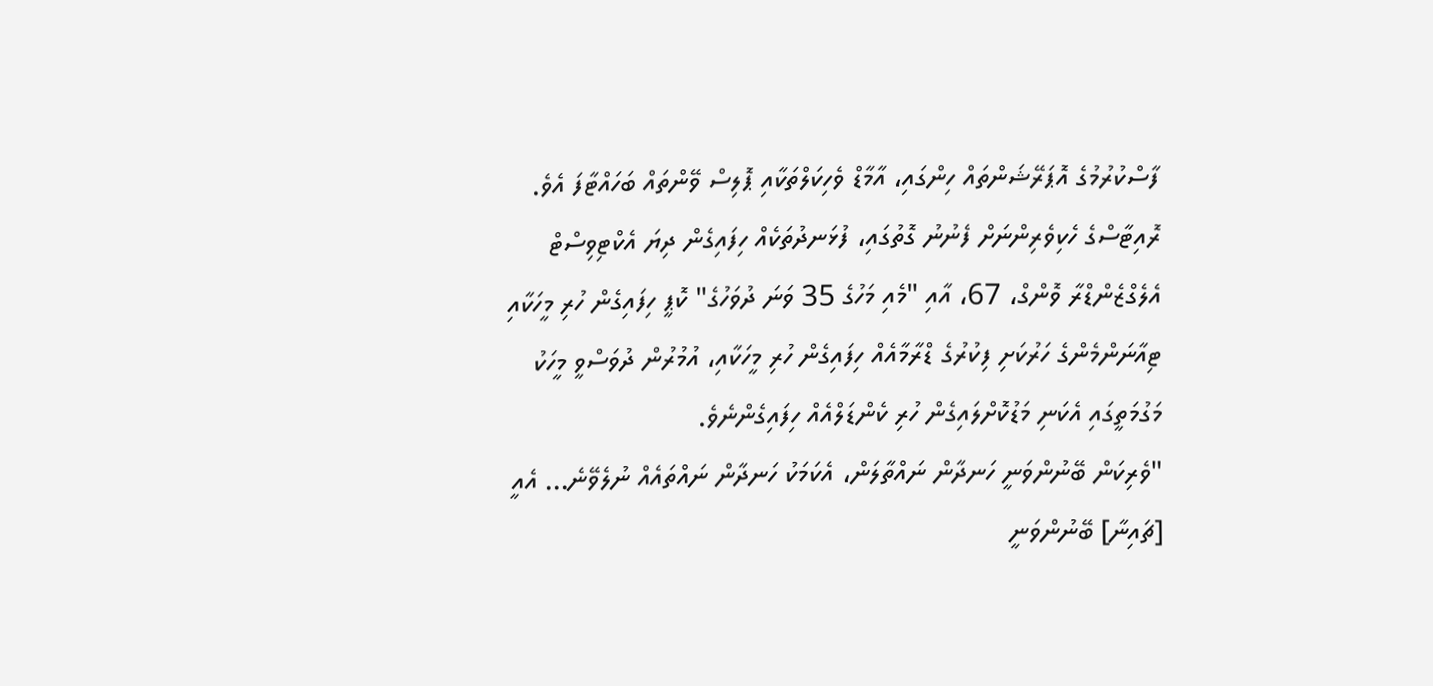ފާސްކުރުމުގެ އޮޕަރޭޝަންތައް ހިންގައި، އާމާޑް ވެހިކަލްތަކާއި ޕޮލިސް ވޭންތައް ބަހައްޓާފަ އެވެ.
ރޮއިޓާސްގެ ހެކިވެރިންނަށް ފެނުނު ގޮތުގައި، ފުޅަނދުތަކެއް ހިފައިގެން ދިޔަ އެކްޓިވިސްޓް އެލެގްޒެންޑްރާ ވޮންގް، 67، އާއި "މެއި މަހުގެ 35 ވަނަ ދުވަހުގެ" ކޮޕީ ހިފައިގެން ހުރި މީހަކާއި ޓިއާނަންމެންގެ ހަރުކަށި ފިކުރުގެ ޑްރާމާއެއް ހިފައިގެން ހުރި މީހަކާއި، އުމުރުން ދުވަސްވީ މީހަކު މަގުމަތީގައި އެކަނި މަޑުކޮށްލައިގެން ހުރި ކެންޑަލްއެއް ހިފައިގެންނެވެ.
"ވެރިކަން ބޭނުންވަނީ ހަނދާން ނައްތާލަން، އެކަމަކު ހަނދާން ނައްތައެއް ނުލެވޭނެ... އެއީ [ޗައިނާ] ބޭނުންވަނީ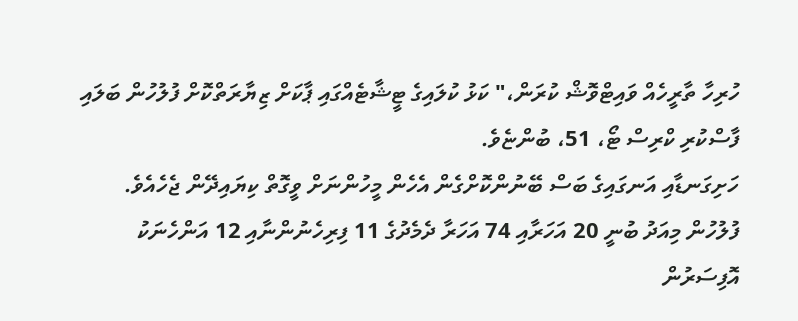ހުރިހާ ތާރީހެއް ވައިޓްވޮޝް ކުރަން،" ކަޅު ކުލައިގެ ޓީޝާޓެއްގައި ޕާކަށް ޒިޔާރަތްކޮށް ފުލުހުން ބަލައި ފާސްކުރި ކްރިސް ޓޯ، 51، ބުންޏެވެ.
ހަށިގަނޑާއި އަނގައިގެ ބަސް ބޭނުންކޮށްގެން އެހެން މީހުންނަށް ވީގޮތް ކިޔައިދޭން ޖެހެއެވެ.
ފުލުހުން މިއަދު ބުނީ 20 އަހަރާއި 74 އަހަރާ ދެމެދުގެ 11 ފިރިހެނުންނާއި 12 އަންހެނަކު އޮފިސަރުން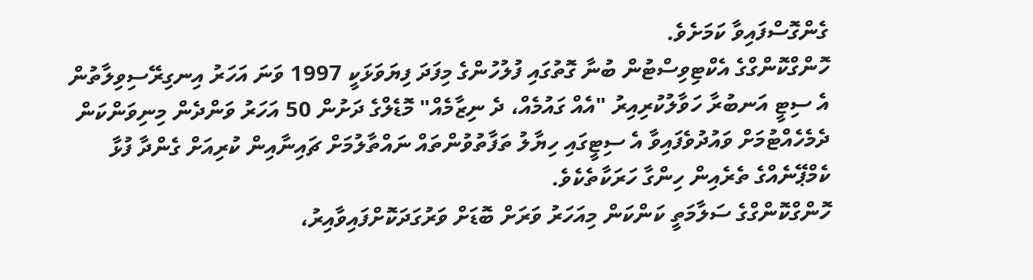ގެންގޮސްފައިވާ ކަމަށެވެ.
ހޮންގްކޮންގްގެ އެކްޓިވިސްޓުން ބުނާ ގޮތުގައި ފުލުހުންގެ މިފަދަ ފިޔަވަޅަކީ 1997 ވަނަ އަހަރު އިނގިރޭސިވިލާތުން އެ ސިޓީ އަނބުރާ ހަވާލުކުރިއިރު "އެއް ގައުމެއް، ދެ ނިޒާމެއް" މޮޑެލްގެ ދަށުން 50 އަހަރު ވަންދެން މިނިވަންކަން ދެމެހެއްޓުމަށް ވައުދުވެފައިވާ އެ ސިޓީގައި ހިޔާލު ތަފާތުވުންތައް ނައްތާލުމަށް ޗައިނާއިން ކުރިއަށް ގެންދާ ފުޅާ ކެމްޕޭނެއްގެ ތެރެއިން ހިންގާ ހަރަކާތެކެވެ.
ހޮންގްކޮންގްގެ ސަލާމަތީ ކަންކަން މިއަހަރު ވަރަށް ބޮޑަށް ވަރުގަދަކޮށްފައިވާއިރު،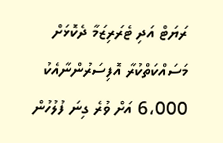ރަޔަޓް އަދި ޓެރަރިޒަމާ ދެކޮޅަށް މަސައްކަތްކުރާ އޮފިސަރުންނާއެކު 6،000 އަށް ވުރެ ގިނަ ފުލުހުން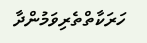ހަރަކާތްތެރިވަމުންދާ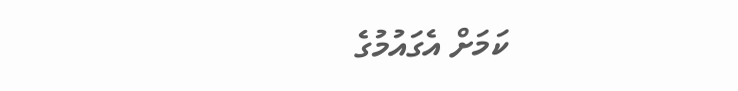ކަމަށް އެގައުމުގެ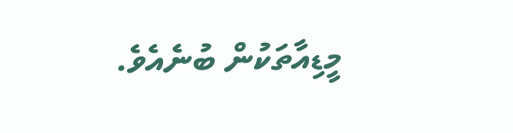މީޑިއާތަކުން ބުނެއެވެ.